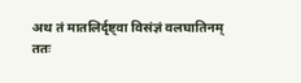अथ तं मातलिर्दृष्ट्वा विसंज्ञं वलघातिनम्
ततः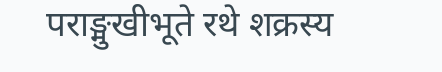पराङ्मुखीभूते रथे शक्रस्य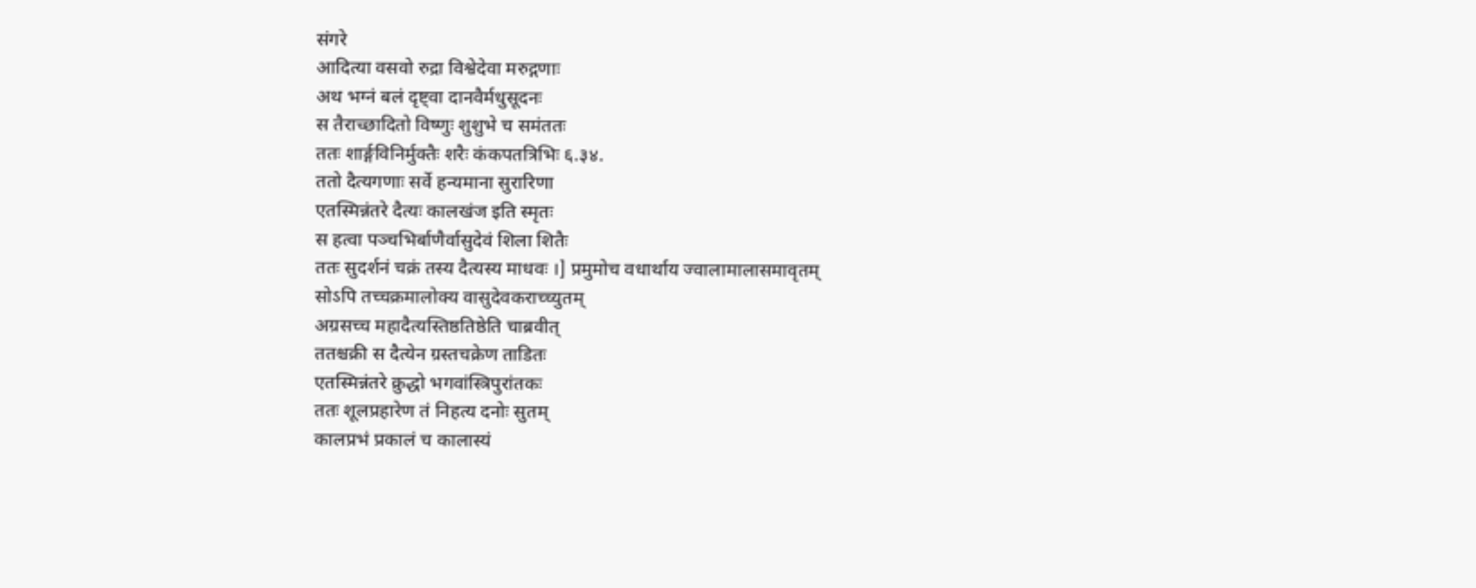संगरे
आदित्या वसवो रुद्रा विश्वेदेवा मरुद्गणाः
अथ भग्नं बलं दृष्ट्वा दानवैर्मधुसूदनः
स तैराच्छादितो विष्णुः शुशुभे च समंततः
ततः शार्ङ्गविनिर्मुक्तैः शरैः कंकपतत्रिभिः ६.३४.
ततो दैत्यगणाः सर्वे हन्यमाना सुरारिणा
एतस्मिन्नंतरे दैत्यः कालखंज इति स्मृतः
स हत्वा पञ्चभिर्बाणैर्वासुदेवं शिला शितैः
ततः सुदर्शनं चक्रं तस्य दैत्यस्य माधवः ।] प्रमुमोच वधार्थाय ज्वालामालासमावृतम्
सोऽपि तच्चक्रमालोक्य वासुदेवकराच्च्युतम्
अग्रसच्च महादैत्यस्तिष्ठतिष्ठेति चाब्रवीत्
ततश्चक्री स दैत्येन ग्रस्तचक्रेण ताडितः
एतस्मिन्नंतरे क्रुद्धो भगवांस्त्रिपुरांतकः
ततः शूलप्रहारेण तं निहत्य दनोः सुतम्
कालप्रभं प्रकालं च कालास्यं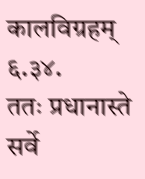कालविग्रहम् ६.३४.
ततः प्रधानास्ते सर्वे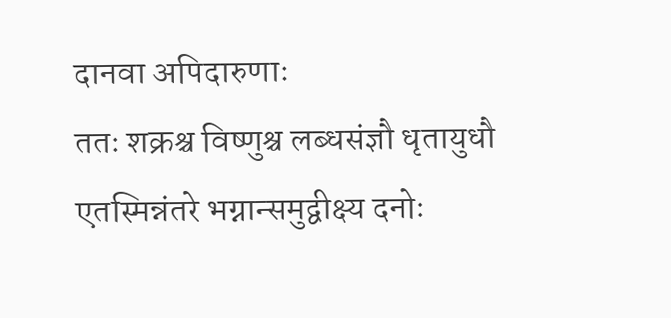दानवा अपिदारुणाः
ततः शक्रश्च विष्णुश्च लब्धसंज्ञौ धृतायुधौ
एतस्मिन्नंतरे भग्नान्समुद्वीक्ष्य दनोः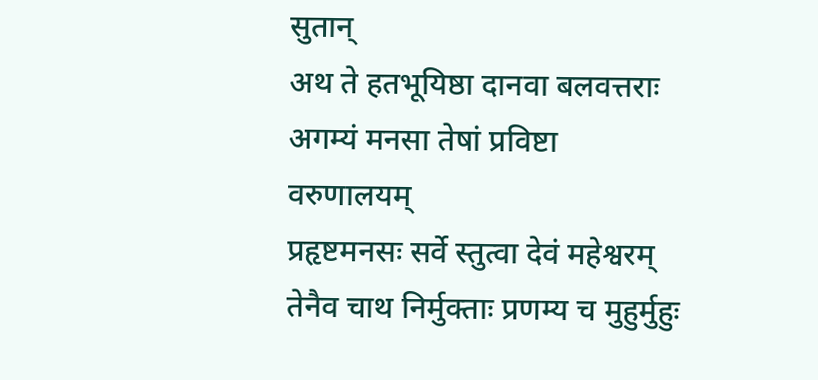सुतान्
अथ ते हतभूयिष्ठा दानवा बलवत्तराः
अगम्यं मनसा तेषां प्रविष्टा वरुणालयम्
प्रहृष्टमनसः सर्वे स्तुत्वा देवं महेश्वरम्
तेनैव चाथ निर्मुक्ताः प्रणम्य च मुहुर्मुहुः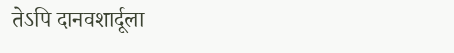तेऽपि दानवशार्दूला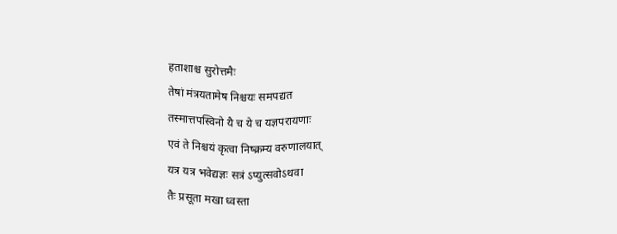हताशाश्च सुरोत्तमैः
तेषां मंत्रयतामेष निश्चयः समपद्यत
तस्मात्तपस्विनो यै च ये च यज्ञपरायणाः
एवं ते निश्चयं कृत्वा निष्क्रम्य वरुणालयात्
यत्र यत्र भवेद्यज्ञः सत्रं ऽप्युत्सवोऽथवा
तैः प्रसूता मखा ध्वस्ता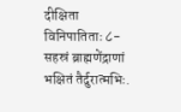दीक्षिता विनिपातिताः ८- सहस्रं ब्राह्मणेंद्राणां भक्षितं तैर्दुरात्मभिः.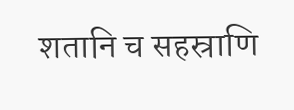शतानि च सहस्राणि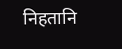निहतानि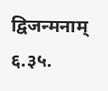द्विजन्मनाम् ६.३५.